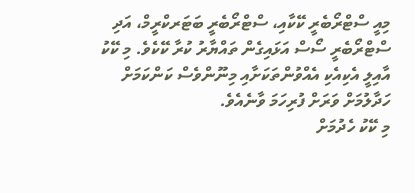މިއީ ސްޓްރޯބެރީ ކޭކާއި، ސްޓްރޯބެރީ ބަޓަރކްރީމް، އަދި ސްޓްރޯބެރީ ސޯސް އަޅައިގެން ތައްޔާރު ކުރާ ކޭކެވެ. މި ކޭކު އާއިލީ އެކިއެކި އެއްވުންތަކަށާއި މިނޫންވެސް ކަންކަމަށް ހަދާލުމަށް ވަރަށް ފުރިހަމަ ވާނެއެވެ.
މި ކޭކު ހެދުމަށް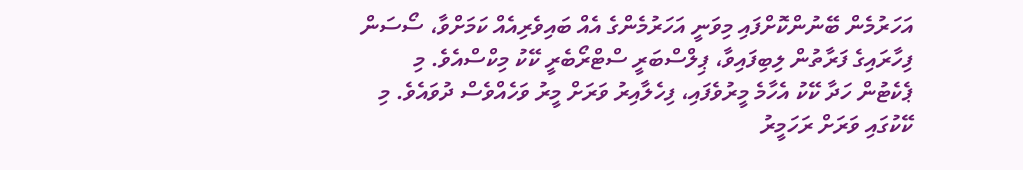އަހަރުމެން ބޭނުންކޮށްފައި މިވަނީ އަހަރުމެންގެ އެއް ބައިވެރިއެއް ކަމަށްވާ، ސޯސަން ފިހާރައިގެ ފަރާތުން ލިބިފައިވާ، ޕިލްސްބަރީ ސްޓްރޯބެރީ ކޭކު މިކްސްއެވެ. މި ޕެކެޓުން ހަދާ ކޭކު އެހާމެ މީރުވެފައި، ފިހެލާއިރު ވަރަށް މީރު ވަހެއްވެސް ދުވައެވެ. މި ކޭކުގައި ވަރަށް ރަހަމީރު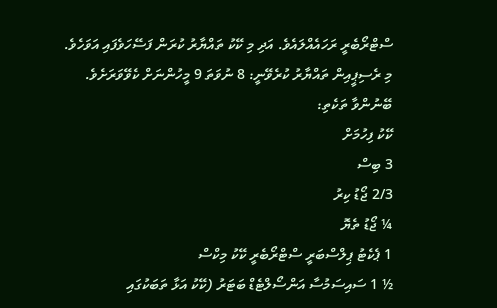ސްޓްރޯބެރީ ރަހައެއްލައެވެ. އަދި މި ކޭކު ތައްޔާރު ކުރަން ފަސޭހަވެފައި އަވަހެވެ.
މި ރެސިޕީއިން ތައްޔާރު ކުރެވޭނީ: 8 ނުވަތަ 9 މީހުންނަށް ކެވޭވަރަށެވެ.
ބޭނުންވާ ތަކެތި:
ކޭކު ފިހުމަށް
3 ބިސް
2/3 ޖޯޑު ކިރު
¼ ޖޯޑު ތެޔޮ
1 ޕެކެޓު ޕިލްސްބަރީ ސްޓްރޯބެރީ ކޭކު މިކްސް
½ 1 ސައިސަމުސާ އަންސޯލްޓެޑް ބަޓަރު (ކޭކު އަޅާ ތަބަކުގައި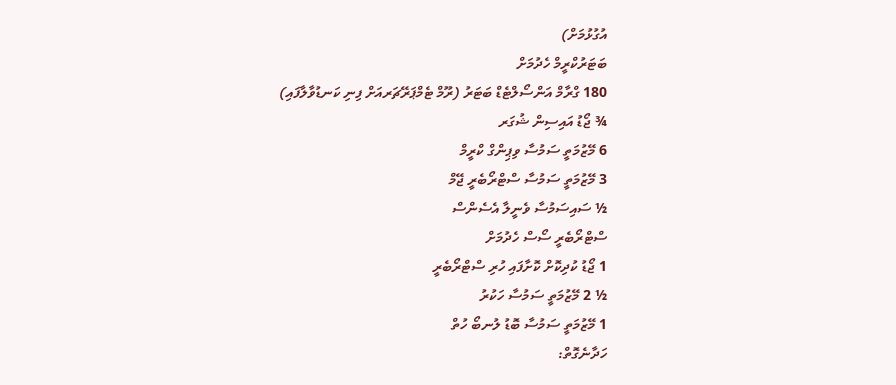އުގުޅުމަށް)
ބަޓަރުކްރީމް ހެދުމަށް
180 ގްރާމް އަންސޯލްޓެޑް ބަޓަރު (ރޫމް ޓެމްޕަރޭޗަރއަށް ފިނި ކަނޑުވާލާފައި)
¾ ޖޯޑު އައިސިން ޝުގަރ
6 މޭޒުމަތީ ސަމުސާ ވިޕިންގް ކްރީމް
3 މޭޒުމަތީ ސަމުސާ ސްޓްރޯބެރީ ޖޭމް
½ ސައިސަމުސާ ވެނީލާ އެސެންސް
ސްޓްރޯބެރީ ސޯސް ހެދުމަށް
1 ޖޯޑު ކުދިކޮށް ކޮށާފައި ހުރި ސްޓްރޯބެރީ
½ 2 މޭޒުމަތީ ސަމުސާ ހަކުރު
1 މޭޒުމަތީ ސަމުސާ ބޮޑު ލުނބޯ ހުތް
ހަދާނެގޮތް: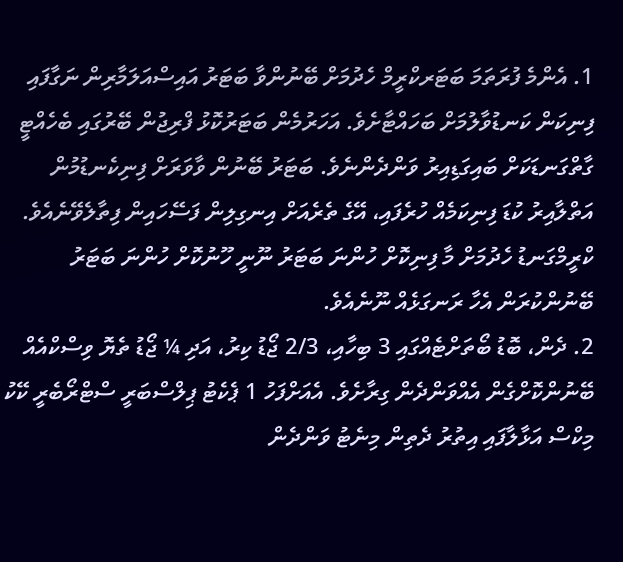1. އެންމެ ފުރަތަމަ ބަޓަރކްރީމް ހެދުމަށް ބޭނުންވާ ބަޓަރު އައިސްއަލަމާރިން ނަގާފައި ފިނިކަން ކަނޑުވާލުމަށް ބަހައްޓާށެވެ. އަހަރުމެން ބަޓަރުކޮޅު ފްރިޖުން ބޭރުގައި ބެހެއްޓީ ގާތްގަނޑަކަށް ބައިގަޑިއިރު ވަންދެންނެވެ. ބަޓަރު ބޭނުން ވާވަރަށް ފިނިކެނޑުމުން އަތްލާއިރު ކުޑަ ފިނިކަމެއް ހުރެފައި، އޭގެ ތެރެއަށް އިނގިލިން ފަސޭހައިން ފިތާލެވޭނެއެވެ. ކްރީމްގަނޑު ހެދުމަށް މާ ފިނިކޮށް ހުންނަ ބަޓަރު ނޫނީ ހޫނުކޮށް ހުންނަ ބަޓަރު ބޭނުންކުރަން އެހާ ރަނގަޅެއް ނޫނެއެވެ.
2. ދެން، ބޮޑު ބޯތަށްޓެއްގައި 3 ބިހާއި، 2/3 ޖޯޑު ކިރު، އަދި ¼ ޖޯޑު ތެޔޮ ވިސްކްއެއް ބޭނުންކޮށްގެން އެއްވަންދެން ގިރާށެވެ. އެއަށްފަހު 1 ޕެކެޓު ޕިލްސްބަރީ ސްޓްރޯބެރީ ކޭކު މިކްސް އަޅާލާފައި އިތުރު ދެތިން މިނެޓު ވަންދެން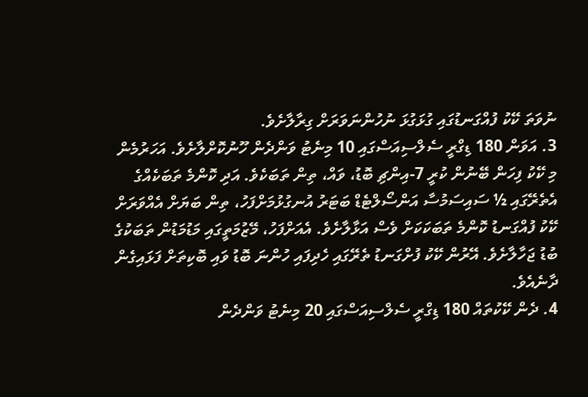ނުވަތަ ކޭކު ފުއްގަނޑުގައި ގުޅަގުޅަ ނުހުންނަވަރަށް ގިރާލާށެވެ.
3. އަވަން 180 ޑިގްރީ ސެލްސިއަސްގައި 10 މިނެޓު ވަންދެން ހޫނުކޮށްލާށެވެ. އަހަރުމެން މި ކޭކު ފިހަން ބޭނުން ކުރީ 7-އިންޗި ބޮޑު، ވައް، ތިން ތަބަކެވެ. އަދި ކޮންމެ ތަބަކެއްގެ އެތެރޭގައި ½ ސައިސަމުސާ އަންސޯލްޓެޑް ބަޓަރު އުނގުޅުމަށްފަހު، ތިން ބަޔަށް އެއްވަރަށް ކޭކު ފުއްގަނޑު ކޮންމެ ތަބަކަކަށް ވެސް އަޅާލާށެވެ. އެއަށްފަހު، މޭޒުމަތީގައި މަޑުމަޑުން ތަބަކުގެ ބުޑު ޖަހާލާށެވެ. އޭރުން ކޭކު ފުށްގަނޑު ތެރޭގައި ހެދިފައި ހުންނަ ބޮޑު ވައި ބޮކިތަށް ފަޅައިގެން ދާނެއެވެ.
4. ދެން ކޭކުތައް 180 ޑިގްރީ ސެލްސިއަސްގައި 20 މިނެޓު ވަންދެން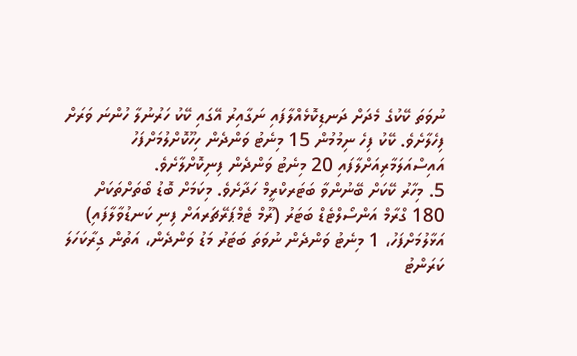ނުވަތަ ކޭކުގެ މެދަށް ދަނޑިކޮޅެއްލާފައި ނަގާއިރު އޭގައި ކޭކު ހަރުނުލާ ހުންނަ ވަރަށް ފިހެލާށެވެ. ކޭކު ފިހެ ނިމުމުން 15 މިނެޓު ވަންދެން ހިހޫކޮށްލުމަށްފަހު އައިސްއަލަމާރިއަށްލާފައި 20 މިނެޓު ވަންދެން ފިނިކޮށްލާށެވެ.
5. މިހާރު ކޭކަށް ބޭނުންވާ ބަޓަރކްރީމް ހަދާށެވެ. މިކަމަށް ބޮޑު ބޯތަށްތަކަށް 180 ގްރާމް އަންސޯލްޓެޑް ބަޓަރު (ރޫމް ޓެމްޕަރޭޗަރއަށް ފިނި ކަނޑުވާލާފައި) އަޅާލުމަށްފަހު، 1 މިނެޓު ވަންދެން ނުވަތަ ބަޓަރު މަޑު ވަންދެން، އަތުން ގިރާކަހަލަ ކަރަންޓު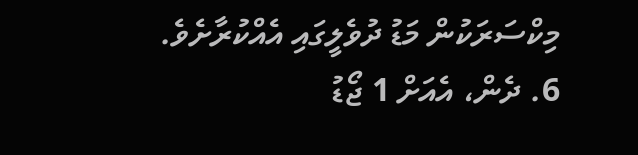މިކްސަރަކުން މަޑު ދުވެލީގައި އެއްކުރާށެވެ.
6. ދެން، އެއަށް 1 ޖޯޑު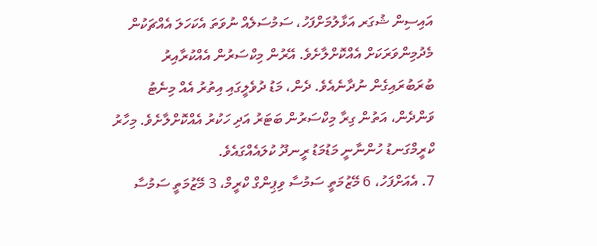އައިސިން ޝުގަރ އަޅާލުމަށްފަހު، ސަމުސަލެއް ނުވަތަ އެކަހަލަ އެއްޗަކުން މެދުމިންވަރަކަށް އެއްކޮށްލާށެވެ. އޭރުން މިކްސަރުން އެއްކުރާއިރު ބުރަބުރައިގެން ނުދާނެއެވެ. ދެން، މަޑު ދުވެލީގައި އިތުރު އެއް މިނެޓު ވަންދެން، އަތުން ގިރާ މިކްސަރުން ބަޓަރު އަދި ހަކުރު އެއްކޮށްލާށެވެ. މިހާރު ކްރީމްގަނޑު ހުންނާނީ މަޑުމަޑު ރީނދޫ ކުލައެއްގައެވެ.
7. އެއަށްފަހު، 6 މޭޒުމަތީ ސަމުސާ ވިޕިންގް ކްރީމް، 3 މޭޒުމަތީ ސަމުސާ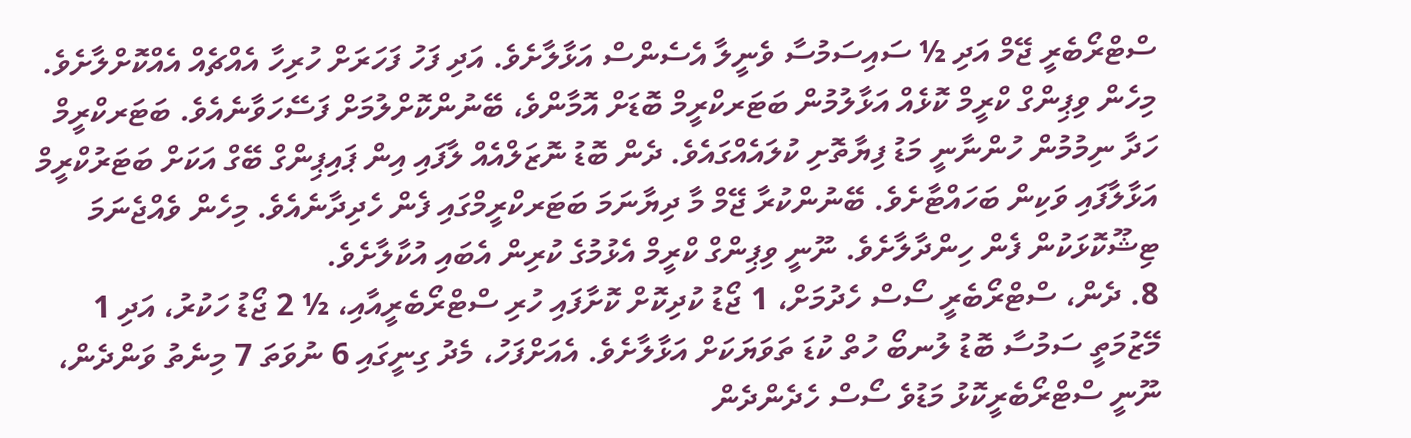ސްޓްރޯބެރީ ޖޭމް އަދި ½ ސައިސަމުސާ ވެނީލާ އެސެންސް އަޅާލާށެވެ. އަދި ފަހު ފަހަރަށް ހުރިހާ އެއްޗެއް އެއްކޮށްލާށެވެ. މިހެން ވިޕިންގް ކްރީމް ކޮޅެއް އަޅާލުމުން ބަޓަރކްރީމް ބޮޑަށް އޮމާންވެ، ބޭނުންކޮށްލުމަށް ފަސޭހަވާނެއެވެ. ބަޓަރކްރީމް ހަދާ ނިމުމުން ހުންނާނީ މަޑު ފިޔާތޮށި ކުލައެއްގައެވެ. ދެން ބޮޑު ނޮޒަލްއެއް ލާފައި އިން ޕައިޕިންގް ބޭގް އަކަށް ބަޓަރުކްރީމް އަޅާލާފައި ވަކިން ބަހައްޓާށެވެ. ބޭނުންކުރާ ޖޭމް މާ ދިޔާނަމަ ބަޓަރކްރީމްގައި ފެން ހެދިދާނެއެވެ. މިހެން ވެއްޖެނަމަ ޓިޝޫކޮޅަކުން ފެން ހިންދާލާށެވެ. ނޫނީ ވިޕިންގް ކްރީމް އެޅުމުގެ ކުރިން އެބައި އުކާލާށެވެ.
8. ދެން، ސްޓްރޯބެރީ ސޯސް ހެދުމަށް، 1 ޖޯޑު ކުދިކޮށް ކޮށާފައި ހުރި ސްޓްރޯބެރީއާއި، ½ 2 ޖޯޑު ހަކުރު، އަދި 1 މޭޒުމަތީ ސަމުސާ ބޮޑު ލުނބޯ ހުތް ކުޑަ ތަވަޔަކަށް އަޅާލާށެވެ. އެއަށްފަހު، މެދު ގިނީގައި 6 ނުވަތަ 7 މިނެތު ވަންދެން، ނޫނީ ސްޓްރޯބެރީކޮޅު މަޑުވެ ސޯސް ހެދެންދެން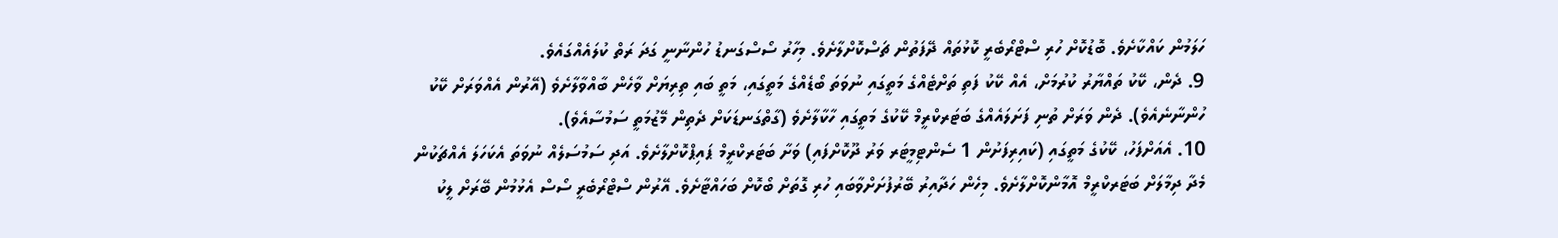ހަލަމުން ކައްކާށެވެ. ބޮޑުކޮށް ހުރި ސްޓްރޯބެރީ ކޮޅުތައް ދޭފަތުން ޗަސްކޮށްލާށެވެ. މިހާރު ސޯސްގަނޑު ހުންނާނީ ގަދަ ރަތް ކުލައެއްގައެވެ.
9. ދެން، ކޭކު ތައްޔާރު ކުރުމަށް، އެއް ކޭކު ފަތި ތަށްޓެއްގެ މަތީގައި ނުވަތަ ބޯޑެއްގެ މަތީގައި، މަތީ ބައި ތިރިޔަށް ވާހެން ބާއްވާލާށެވެ (އޭރުން އެއްވަރަށް ކޭކު ހުންނާނެއެވެ). ދެން ވަރަށް ތުނި ފަށަލައެއްގެ ބަޓަރކްރީމް ކޭކުގެ މަތީގައި ހާކާލާށެވެ (ގާތްގަނޑަކަށް ދެތިން މޭޒުމަތީ ސަމުސާއެވެ).
10. އެއަށްފަހު، ކޭކުގެ މަތީގައި (ކައިރިފަށުން 1 ސެންޓިމީޓަރ ވަރު ދޫކޮށްފައި) ވަށާ ބަޓަރކްރީމް ޕައިޕްކޮށްލާށެވެ. އަދި ސަމުސަލެއް ނުވަތަ އެކަހަލަ އެއްޗަކުން މެދާ ދިމާލަށް ބަޓަރކްރީމް އޮމާންކޮށްލާށެވެ. މިހެން ހަދާއިރު ބޭރުފުށަށްވާބައި ހުރި ގޮތަށް ބޯކޮށް ބަހައްޓާށެވެ. އޭރުން ސްޓްރޯބެރީ ސޯސް އެޅުމުން ބޭރަށް ލީކު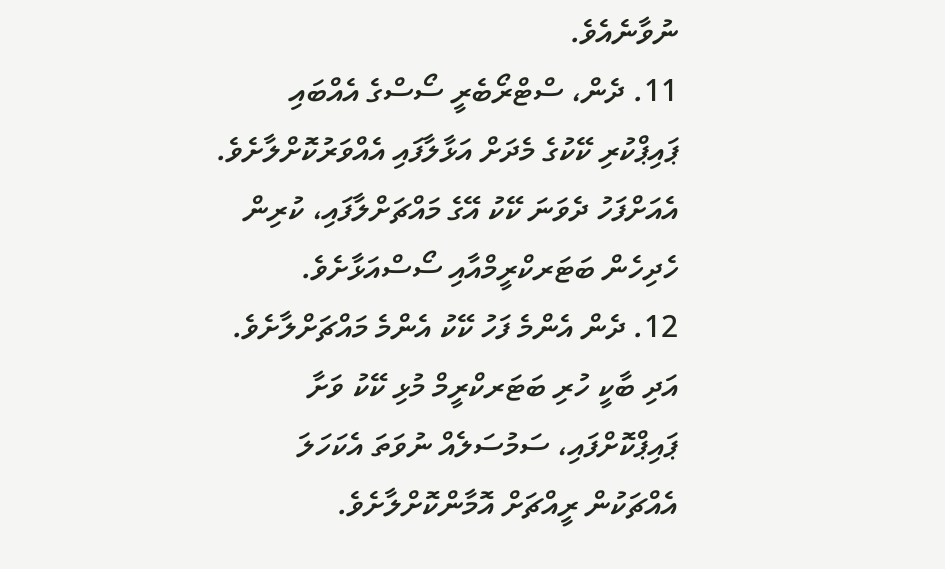ނުވާނެއެވެ.
11. ދެން، ސްޓްރޯބެރީ ސޯސްގެ އެއްބައި ޕައިޕްކުރި ކޭކުގެ މެދަށް އަޅާލާފައި އެއްވަރުކޮށްލާށެވެ. އެއަށްފަހު ދެވަނަ ކޭކު އޭގެ މައްޗަށްލާފައި، ކުރިން ހެދިހެން ބަޓަރކްރީމްއާއި ސޯސްއަޅާށެވެ.
12. ދެން އެންމެ ފަހު ކޭކު އެންމެ މައްޗަށްލާށެވެ. އަދި ބާކީ ހުރި ބަޓަރކްރީމް މުޅި ކޭކު ވަށާ ޕައިޕްކޮށްފައި، ސަމުސަލެއް ނުވަތަ އެކަހަލަ އެއްޗަކުން ރީއްޗަށް އޮމާންކޮށްލާށެވެ.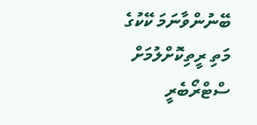ބޭނުންވާނަމަ ކޭކުގެ މަތި ރީތިކޮށްލުމަށް ސްޓްރޯބެރީ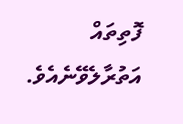ފޮތިތައް އަތުރާލެވޭނެއެވެ.